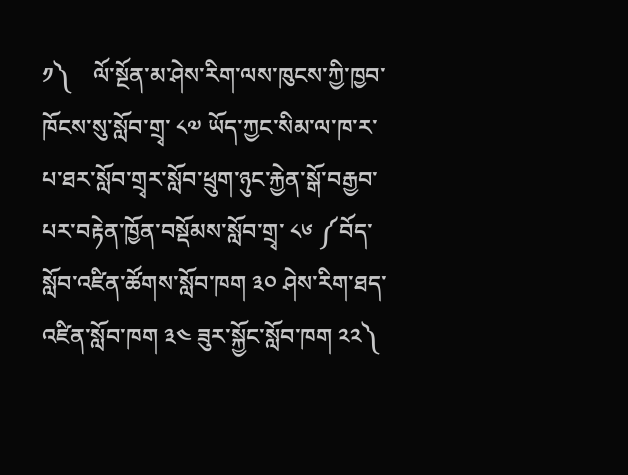༡༽    ལོ་སྔོན་མ་ཤེས་རིག་ལས་ཁུངས་ཀྱི་ཁྱབ་ཁོངས་སུ་སློབ་གྲྭ་ ༨༧ ཡོད་ཀྱང་སིམ་ལ་ཁ་ར་པ་ཐར་སློབ་གྲྭར་སློབ་ཕྲུག་ཉུང་རྐྱེན་སྒོ་བརྒྱབ་པར་བརྟེན་ཁྱོན་བསྡོམས་སློབ་གྲྭ་ ༨༦ ༼བོད་སློབ་འཛིན་ཚོགས་སློབ་ཁག ༣༠ ཤེས་རིག་ཐད་འཛིན་སློབ་ཁག ༣༤ ཟུར་སྐྱོང་སློབ་ཁག ༢༢༽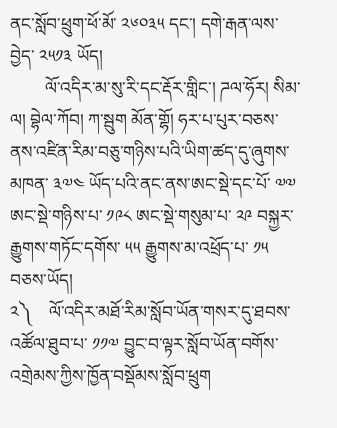ནང་སློབ་ཕྲུག་ཕོ་མོ་ ༢༦༠༣༥ དང་། དགེ་རྒན་ལས་བྱེད་ ༢༥༡༣ ཡོད།
        ལོ་འདིར་མ་སུ་རི་དང་རྡོར་གླིང་། ཌལ་ཧོར། སིམ་ལ། བྷེལ་ཀོབ། ཀ་སྦུག མོན་གྷོ། ཧར་པ་པུར་བཅས་ནས་འཛིན་རིམ་བཅུ་གཉིས་པའི་ཡིག་ཚད་དུ་ཞུགས་མཁན་ ༣༧༤ ཡོད་པའི་ནང་ནས་ཨང་སྡེ་དང་པོ་ ༧༧ ཨང་སྡེ་གཉིས་པ་ ༡༩༨ ཨང་སྡེ་གསུམ་པ་ ༢༩ བསྐྱར་རྒྱུགས་གཏོང་དགོས་ ༥༥ རྒྱུགས་མ་འཕྲོད་པ་ ༡༥ བཅས་ཡོད།
༢༽    ལོ་འདིར་མཐོ་རིམ་སློབ་ཡོན་གསར་དུ་ཐབས་འཚོལ་ཐུབ་པ་ ༡༡༧ བྱུང་བ་ལྟར་སློབ་ཡོན་བགོས་འགྲེམས་ཀྱིས་ཁྱོན་བསྡོམས་སློབ་ཕྲུག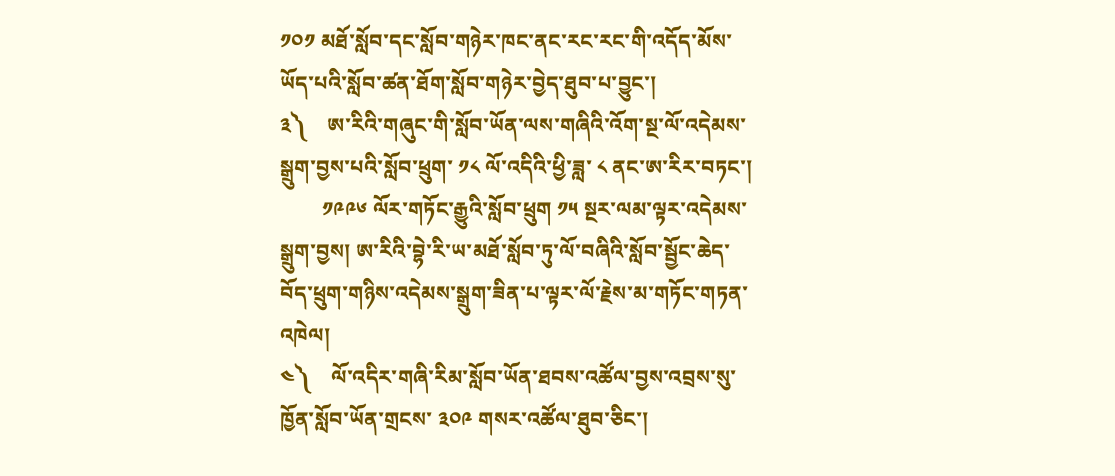༡༠༡ མཐོ་སློབ་དང་སློབ་གཉེར་ཁང་ནང་རང་རང་གི་འདོད་མོས་ཡོད་པའི་སློབ་ཚན་ཐོག་སློབ་གཉེར་བྱེད་ཐུབ་པ་བྱུང་།
༣༽    ཨ་རིའི་གཞུང་གི་སློབ་ཡོན་ལས་གཞིའི་འོག་སྔ་ལོ་འདེམས་སྒྲུག་བྱས་པའི་སློབ་ཕྲུག་ ༡༨ ལོ་འདིའི་ཕྱི་ཟླ་ ༨ ནང་ཨ་རིར་བཏང་།
        ༡༩༩༦ ལོར་གཏོང་རྒྱུའི་སློབ་ཕྲུག ༡༥ སྔར་ལམ་ལྟར་འདེམས་སྒྲུག་བྱས། ཨ་རིའི་བྷེ་རི་ཡ་མཐོ་སློབ་ཏུ་ལོ་བཞིའི་སློབ་སྦྱོང་ཆེད་བོད་ཕྲུག་གཉིས་འདེམས་སྒྲུག་ཟིན་པ་ལྟར་ལོ་རྗེས་མ་གཏོང་གཏན་འཁེལ།
༤༽    ལོ་འདིར་གཞི་རིམ་སློབ་ཡོན་ཐབས་འཚོལ་བྱས་འབྲས་སུ་ཁྱོན་སློབ་ཡོན་གྲངས་ ༣༠༩ གསར་འཚོལ་ཐུབ་ཅིང་།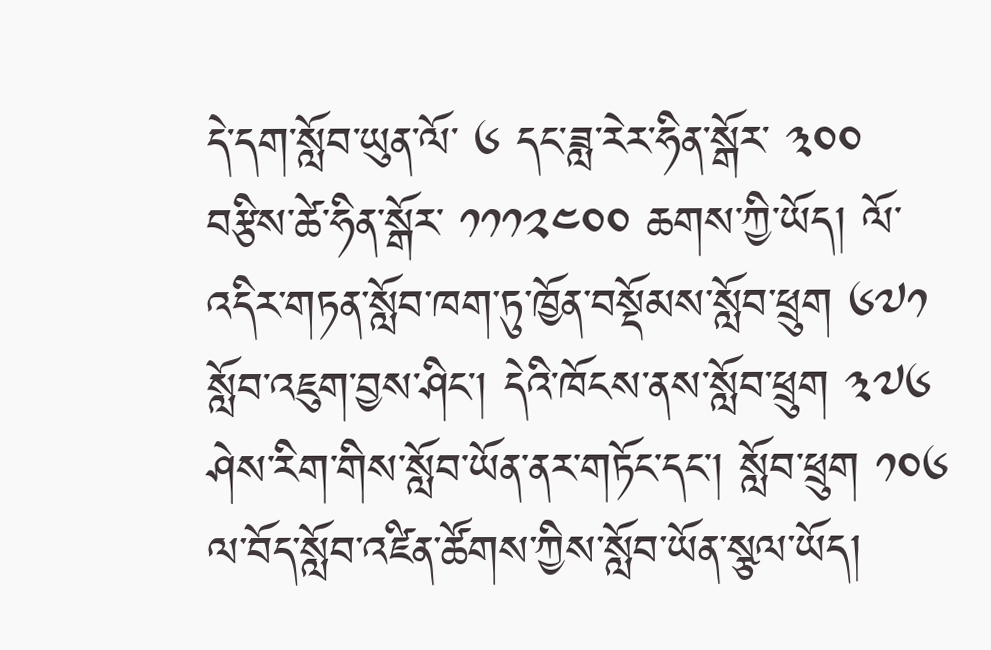དེ་དག་སློབ་ཡུན་ལོ་ ༦ དང་ཟླ་རེར་ཧིན་སྒོར་ ༣༠༠ བརྩིས་ཚེ་ཧིན་སྒོར་ ༡༡༡༢༤༠༠ ཆགས་ཀྱི་ཡོད། ལོ་འདིར་གཏན་སློབ་ཁག་ཏུ་ཁྱོན་བསྡོམས་སློབ་ཕྲུག ༦༧༡ སློབ་འཇུག་བྱས་ཤིང་། དེའི་ཁོངས་ནས་སློབ་ཕྲུག ༣༧༦ ཤེས་རིག་གིས་སློབ་ཡོན་ནར་གཏོང་དང་། སློབ་ཕྲུག ༡༠༦ ལ་བོད་སློབ་འཛིན་ཚོགས་ཀྱིས་སློབ་ཡོན་སྩལ་ཡོད།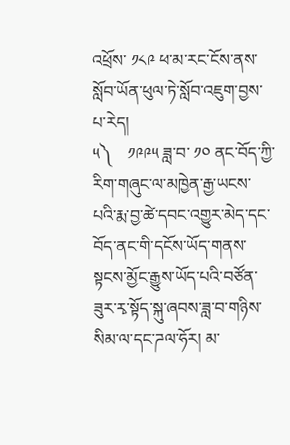འཕྲོས་ ༡༨༩ ཕ་མ་རང་ངོས་ནས་སློབ་ཡོན་ཕུལ་ཏེ་སློབ་འཇུག་བྱས་པ་རེད།
༥༽    ༡༩༩༥ ཟླ་བ་ ༡༠ ནང་བོད་ཀྱི་རིག་གཞུང་ལ་མཁྱེན་རྒྱ་ཡངས་པའི་རྨ་བྱ་ཚེ་དབང་འགྱུར་མེད་དང་བོད་ནང་གི་དངོས་ཡོད་གནས་སྟངས་མྱོང་རྒྱུས་ཡོད་པའི་བཙོན་ཟུར་རྭ་སྟོད་སྐུ་ཞབས་ཟླ་བ་གཉིས་སིམ་ལ་དང་ཌལ་ཧོར། མ་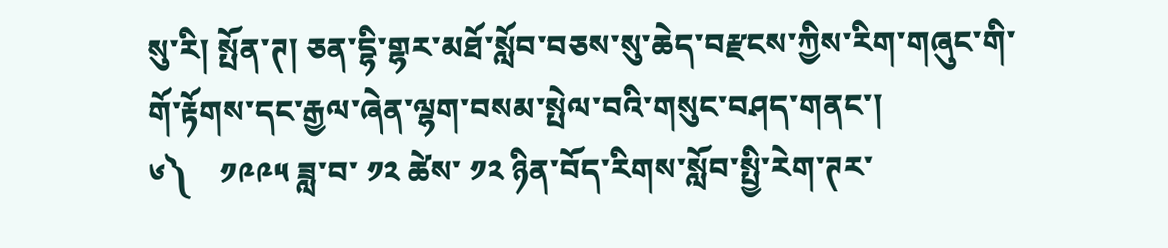སུ་རི། སྤོན་ཊ། ཅན་དྷི་གྷར་མཐོ་སློབ་བཅས་སུ་ཆེད་བརྫངས་ཀྱིས་རིག་གཞུང་གི་གོ་རྟོགས་དང་རྒྱལ་ཞེན་ལྷག་བསམ་སྤེལ་བའི་གསུང་བཤད་གནང་།
༦༽    ༡༩༩༥ ཟླ་བ་ ༡༢ ཚེས་ ༡༢ ཉིན་བོད་རིགས་སློབ་སྤྱི་རེག་ཊར་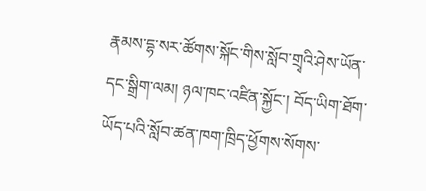རྣམས་དྷ་སར་ཚོགས་སྐོང་གིས་སློབ་གྲྭའི་ཤེས་ཡོན་དང་སྒྲིག་ལམ། ཉལ་ཁང་འཛིན་སྐྱོང་། བོད་ཡིག་ཐོག་ཡོད་པའི་སློབ་ཚན་ཁག་ཁྲིད་ཕྱོགས་སོགས་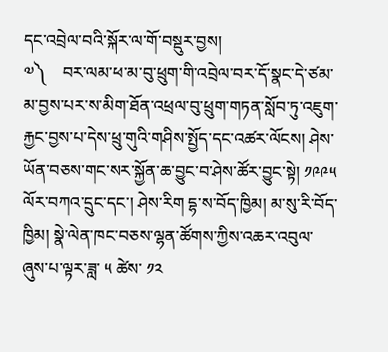དང་འབྲེལ་བའི་སྐོར་ལ་གོ་བསྡུར་བྱས།
༧༽    བར་ལམ་ཕ་མ་བུ་ཕྲུག་གི་འབྲེལ་བར་དོ་སྣང་དེ་ཙམ་མ་བྱས་པར་ས་མིག་ཐོན་འཕྲལ་བུ་ཕྲུག་གཏན་སློབ་ཏུ་འཇུག་རྐྱང་བྱས་པ་དེས་ཕྲུ་གུའི་གཤིས་སྤྱོད་དང་འཚར་ལོངས། ཤེས་ཡོན་བཅས་གང་སར་སྐྱོན་ཆ་བྱུང་བ་ཤེས་ཚོར་བྱུང་སྟེ། ༡༩༩༥ ལོར་བཀའ་དྲུང་དང་། ཤེས་རིག དྷ་ས་བོད་ཁྱིམ། མ་སུ་རི་བོད་ཁྱིམ། སྣེ་ལེན་ཁང་བཅས་ལྷན་ཚོགས་ཀྱིས་འཆར་འབུལ་ཞུས་པ་ལྟར་ཟླ་ ༥ ཚེས་ ༡༢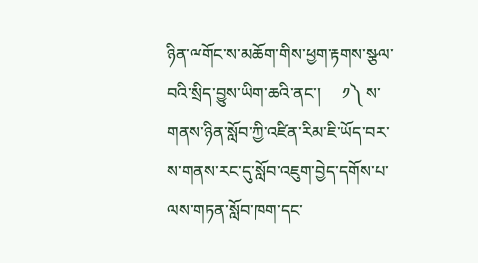ཉིན་ྋགོང་ས་མཆོག་གིས་ཕྱག་རྟགས་སྩལ་བའི་སྲིད་བྱུས་ཡིག་ཆའི་ནང་།     ༡༽ ས་གནས་ཉིན་སློབ་ཀྱི་འཛིན་རིམ་ཇི་ཡོད་བར་ས་གནས་རང་དུ་སློབ་འཇུག་བྱེད་དགོས་པ་ལས་གཏན་སློབ་ཁག་དང་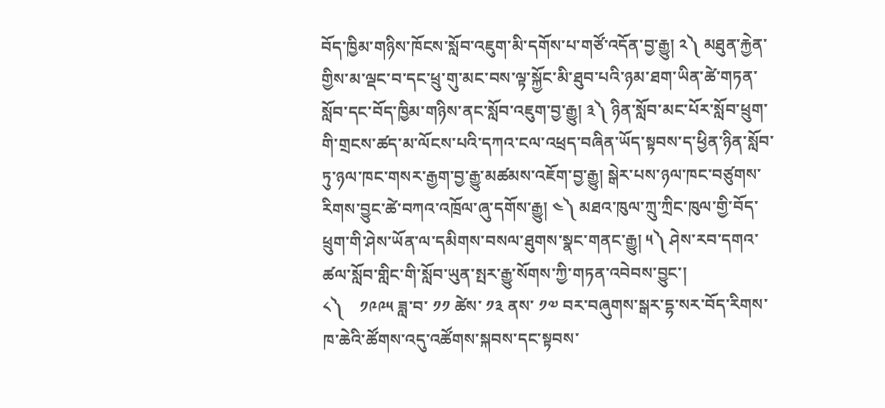བོད་ཁྱིམ་གཉིས་ཁོངས་སློབ་འཇུག་མི་དགོས་པ་གཙོ་འདོན་བྱ་རྒྱུ། ༢༽ མཐུན་རྐྱེན་གྱིས་མ་ལྡང་བ་དང་ཕྲུ་གུ་མང་བས་ལྟ་སྐྱོང་མི་ཐུབ་པའི་ཉམ་ཐག་ཡིན་ཚེ་གཏན་སློབ་དང་བོད་ཁྱིམ་གཉིས་ནང་སློབ་འཇུག་བྱ་རྒྱུ། ༣༽ ཉིན་སློབ་མང་པོར་སློབ་ཕྲུག་གི་གྲངས་ཚད་མ་ལོངས་པའི་དཀའ་ངལ་འཕྲད་བཞིན་ཡོད་སྟབས་ད་ཕྱིན་ཉིན་སློབ་ཏུ་ཉལ་ཁང་གསར་རྒྱག་བྱ་རྒྱུ་མཚམས་འཇོག་བྱ་རྒྱུ། སྒེར་པས་ཉལ་ཁང་བཙུགས་རིགས་བྱུང་ཚེ་བཀའ་འཁྲོལ་ཞུ་དགོས་རྒྱུ། ༤༽ མཐའ་ཁུལ་ཀྲུ་ཀྲིང་ཁུལ་གྱི་བོད་ཕྲུག་གི་ཤེས་ཡོན་ལ་དམིགས་བསལ་ཐུགས་སྣང་གནང་རྒྱུ། ༥༽ ཤེས་རབ་དགའ་ཚལ་སློབ་གླིང་གི་སློབ་ཡུན་སྤར་རྒྱུ་སོགས་ཀྱི་གཏན་འབེབས་བྱུང་།
༨༽    ༡༩༩༥ ཟླ་བ་ ༡༡ ཚེས་ ༡༣ ནས་ ༡༧ བར་བཞུགས་སྒར་དྷ་སར་བོད་རིགས་ཁ་ཆེའི་ཚོགས་འདུ་འཚོགས་སྐབས་དང་སྟབས་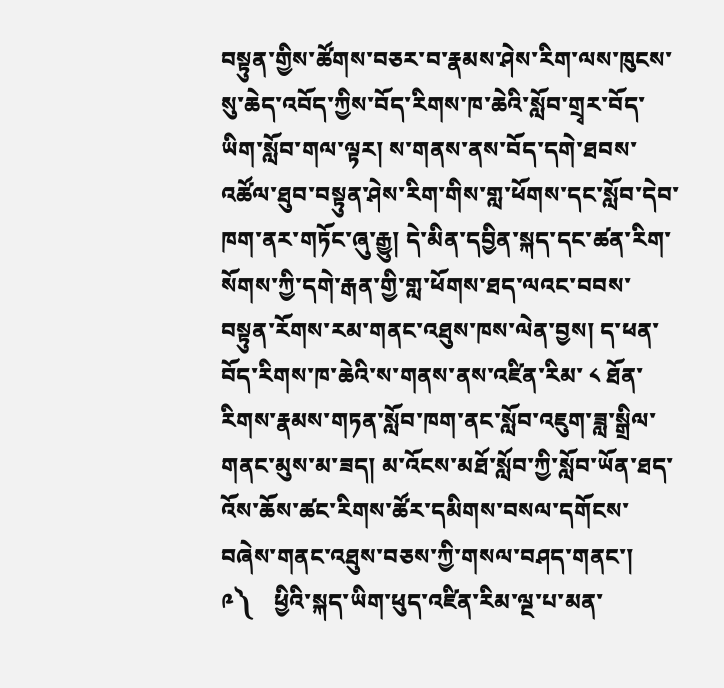བསྟུན་གྱིས་ཚོགས་བཅར་བ་རྣམས་ཤེས་རིག་ལས་ཁུངས་སུ་ཆེད་འབོད་ཀྱིས་བོད་རིགས་ཁ་ཆེའི་སློབ་གྲྭར་བོད་ཡིག་སློབ་གལ་ལྟར། ས་གནས་ནས་བོད་དགེ་ཐབས་འཚོལ་ཐུབ་བསྟུན་ཤེས་རིག་གིས་གླ་ཕོགས་དང་སློབ་དེབ་ཁག་ནར་གཏོང་ཞུ་རྒྱུ། དེ་མིན་དབྱིན་སྐད་དང་ཚན་རིག་སོགས་ཀྱི་དགེ་རྒན་གྱི་གླ་ཕོགས་ཐད་ལའང་བབས་བསྟུན་རོགས་རམ་གནང་འཐུས་ཁས་ལེན་བྱས། ད་ཕན་བོད་རིགས་ཁ་ཆེའི་ས་གནས་ནས་འཛིན་རིམ་ ༨ ཐོན་རིགས་རྣམས་གཏན་སློབ་ཁག་ནང་སློབ་འཇུག་ཟླ་སྒྲིལ་གནང་མུས་མ་ཟད། མ་འོངས་མཐོ་སློབ་ཀྱི་སློབ་ཡོན་ཐད་འོས་ཆོས་ཚང་རིགས་ཚོར་དམིགས་བསལ་དགོངས་བཞེས་གནང་འཐུས་བཅས་ཀྱི་གསལ་བཤད་གནང་།
༩༽    ཕྱིའི་སྐད་ཡིག་ཕུད་འཛིན་རིམ་ལྔ་པ་མན་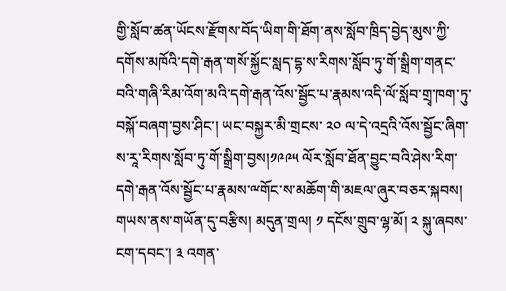གྱི་སློབ་ཚན་ཡོངས་རྫོགས་བོད་ཡིག་གི་ཐོག་ནས་སློབ་ཁྲིད་བྱེད་མུས་ཀྱི་དགོས་མཁོའི་དགེ་རྒན་གསོ་སྐྱོང་སླད་དྷ་ས་རིགས་སློབ་ཏུ་གོ་སྒྲིག་གནང་བའི་གཞི་རིམ་འོག་མའི་དགེ་རྒན་འོས་སྦྱོང་པ་རྣམས་འདི་ལོ་སློབ་གྲྭ་ཁག་ཏུ་བསྐོ་བཞག་བྱས་ཤིང་། ཡང་བསྐྱར་མི་གྲངས་ ༢༠ ལ་དེ་འདྲའི་འོས་སྦྱོང་ཞིག་ས་རཱ་རིགས་སློབ་ཏུ་གོ་སྒྲིག་བྱས།༡༩༩༥ ལོར་སློབ་ཐོན་བྱུང་བའི་ཤེས་རིག་དགེ་རྒན་འོས་སྦྱོང་པ་རྣམས་ྋགོང་ས་མཆོག་གི་མཇལ་ཞུར་བཅར་སྐབས། གཡས་ནས་གཡོན་དུ་བརྩིས། མདུན་གྲལ། ༡ དངོས་གྲུབ་ལྷ་མོ། ༢ སྐུ་ཞབས་ངག་དབང་། ༣ འགན་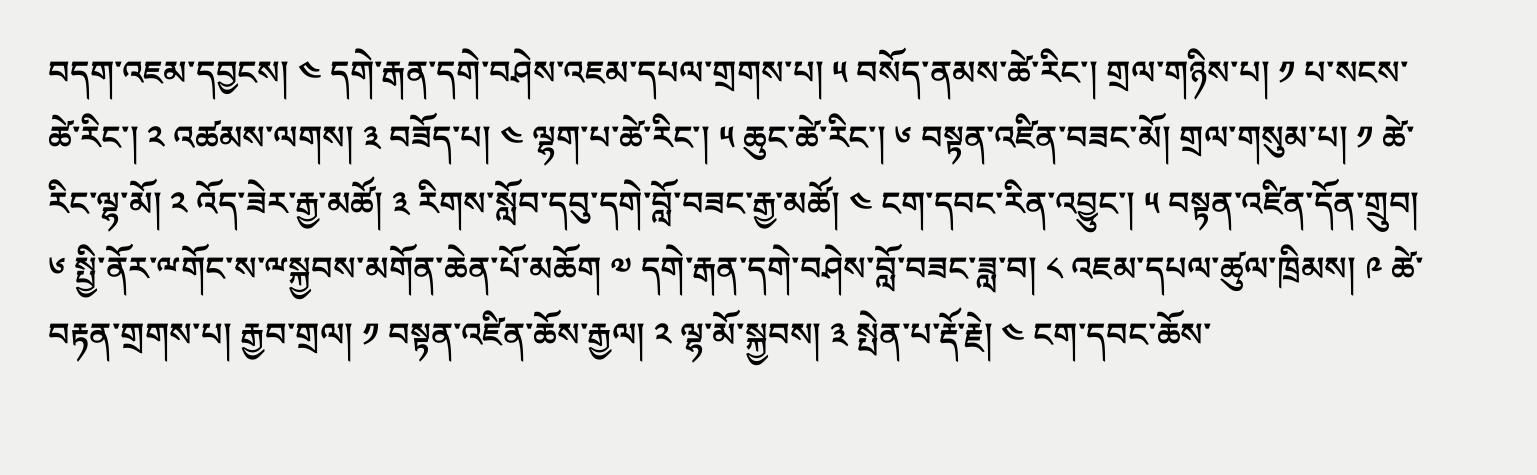བདག་འཇམ་དབྱངས། ༤ དགེ་རྒན་དགེ་བཤེས་འཇམ་དཔལ་གྲགས་པ། ༥ བསོད་ནམས་ཚེ་རིང་། གྲལ་གཉིས་པ། ༡ པ་སངས་ཚེ་རིང་། ༢ འཚམས་ལགས། ༣ བཟོད་པ། ༤ ལྷག་པ་ཚེ་རིང་། ༥ ཆུང་ཚེ་རིང་། ༦ བསྟན་འཛིན་བཟང་མོ། གྲལ་གསུམ་པ། ༡ ཚེ་རིང་ལྷ་མོ། ༢ འོད་ཟེར་རྒྱ་མཚོ། ༣ རིགས་སློབ་དབུ་དགེ་བློ་བཟང་རྒྱ་མཚོ། ༤ ངག་དབང་རིན་འབྱུང་། ༥ བསྟན་འཛིན་དོན་གྲུབ། ༦ སྤྱི་ནོར་ྋགོང་ས་ྋསྐྱབས་མགོན་ཆེན་པོ་མཆོག ༧ དགེ་རྒན་དགེ་བཤེས་བློ་བཟང་ཟླ་བ། ༨ འཇམ་དཔལ་ཚུལ་ཁྲིམས། ༩ ཚེ་བརྟན་གྲགས་པ། རྒྱབ་གྲལ། ༡ བསྟན་འཛིན་ཆོས་རྒྱལ། ༢ ལྷ་མོ་སྐྱབས། ༣ སྤེན་པ་རྡོ་རྗེ། ༤ ངག་དབང་ཆོས་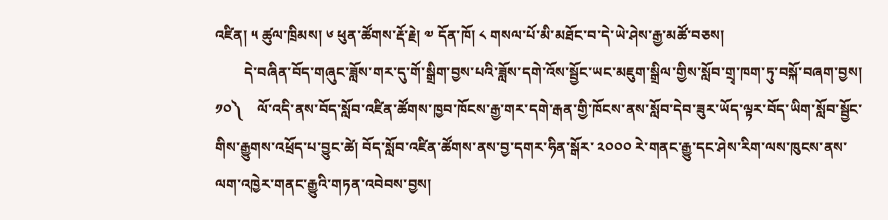འཛིན། ༥ ཚུལ་ཁྲིམས། ༦ ཕུན་ཚོགས་རྡོ་རྗེ། ༧ དོན་ཁོ། ༨ གསལ་པོ་མི་མཐོང་བ་དེ་ཡེ་ཤེས་རྒྱ་མཚོ་བཅས།
        དེ་བཞིན་བོད་གཞུང་ཟློས་གར་དུ་གོ་སྒྲིག་བྱས་པའི་ཟློས་དགེ་འོས་སྦྱོང་ཡང་མཇུག་སྒྲིལ་གྱིས་སློབ་གྲྭ་ཁག་ཏུ་བསྐོ་བཞག་བྱས།
༡༠༽    ལོ་འདི་ནས་བོད་སློབ་འཛིན་ཚོགས་ཁྱབ་ཁོངས་རྒྱ་གར་དགེ་རྒན་གྱི་ཁོངས་ནས་སློབ་དེབ་ཟུར་ཡོད་ལྟར་བོད་ཡིག་སློབ་སྦྱོང་གིས་རྒྱུགས་འཕྲོད་པ་བྱུང་ཚེ། བོད་སློབ་འཛིན་ཚོགས་ནས་བྱ་དགར་ཧིན་སྒོར་ ༢༠༠༠ རེ་གནང་རྒྱུ་དང་ཤེས་རིག་ལས་ཁུངས་ནས་ལག་འཁྱེར་གནང་རྒྱུའི་གཏན་འབེབས་བྱས།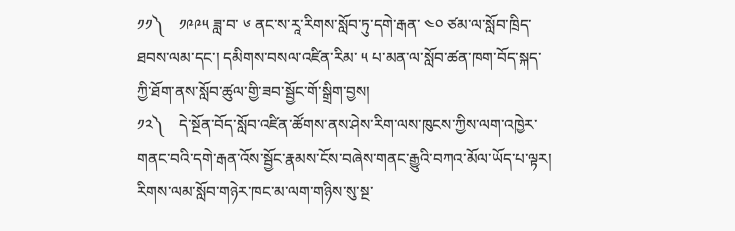༡༡༽    ༡༩༩༥ ཟླ་བ་ ༦ ནང་ས་རཱ་རིགས་སློབ་ཏུ་དགེ་རྒན་ ༤༠ ཙམ་ལ་སློབ་ཁྲིད་ཐབས་ལམ་དང་། དམིགས་བསལ་འཛིན་རིམ་ ༥ པ་མན་ལ་སློབ་ཚན་ཁག་བོད་སྐད་ཀྱི་ཐོག་ནས་སློབ་ཚུལ་གྱི་ཟབ་སྦྱོང་གོ་སྒྲིག་བྱས།
༡༢༽    དེ་སྔོན་བོད་སློབ་འཛིན་ཚོགས་ནས་ཤེས་རིག་ལས་ཁུངས་ཀྱིས་ལག་འཁྱེར་གནང་བའི་དགེ་རྒན་འོས་སྦྱོང་རྣམས་ངོས་བཞེས་གནང་རྒྱུའི་བཀའ་མོལ་ཡོད་པ་ལྟར། རིགས་ལམ་སློབ་གཉེར་ཁང་མ་ལག་གཉིས་སུ་སྔ་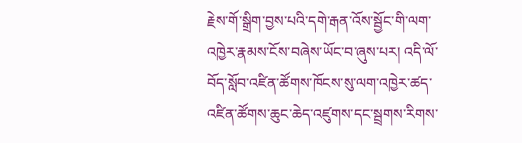རྗེས་གོ་སྒྲིག་བྱས་པའི་དགེ་རྒན་འོས་སྦྱོང་གི་ལག་འཁྱེར་རྣམས་ངོས་བཞེས་ཡོང་བ་ཞུས་པར། འདི་ལོ་བོད་སློབ་འཛིན་ཚོགས་ཁོངས་སུ་ལག་འཁྱེར་ཚད་འཛིན་ཚོགས་ཆུང་ཆེད་འཛུགས་དང་སྦྲགས་རིགས་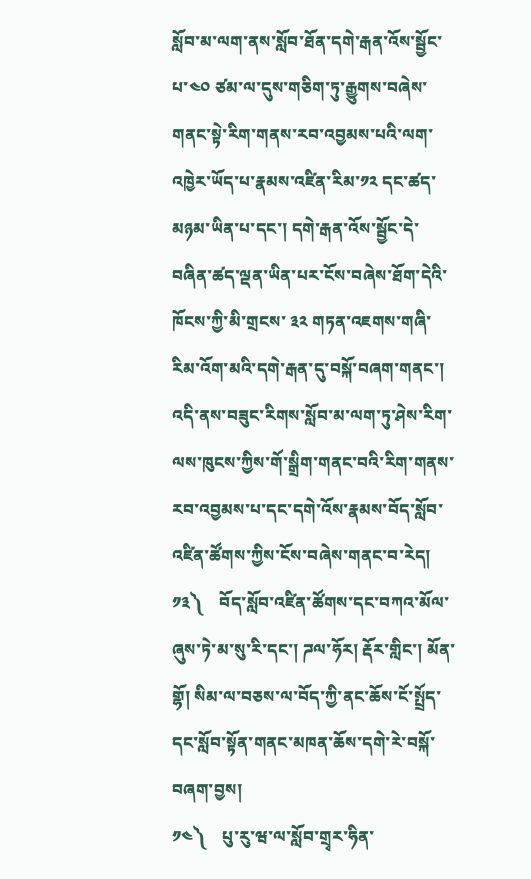སློབ་མ་ལག་ནས་སློབ་ཐོན་དགེ་རྒན་འོས་སྦྱོང་པ་༤༠ ཙམ་ལ་དུས་གཅིག་ཏུ་རྒྱུགས་བཞེས་གནང་སྟེ་རིག་གནས་རབ་འབྱམས་པའི་ལག་འཁྱེར་ཡོད་པ་རྣམས་འཛིན་རིམ་༡༢ དང་ཚད་མཉམ་ཡིན་པ་དང་། དགེ་རྒན་འོས་སྦྱོང་དེ་བཞིན་ཚད་ལྡན་ཡིན་པར་ངོས་བཞེས་ཐོག་དེའི་ཁོངས་ཀྱི་མི་གྲངས་ ༣༢ གཏན་འཇགས་གཞི་རིམ་འོག་མའི་དགེ་རྒན་དུ་བསྐོ་བཞག་གནང་། འདི་ནས་བཟུང་རིགས་སློབ་མ་ལག་ཏུ་ཤེས་རིག་ལས་ཁུངས་ཀྱིས་གོ་སྒྲིག་གནང་བའི་རིག་གནས་རབ་འབྱམས་པ་དང་དགེ་འོས་རྣམས་བོད་སློབ་འཛིན་ཚོགས་ཀྱིས་ངོས་བཞེས་གནང་བ་རེད།
༡༣༽    བོད་སློབ་འཛིན་ཚོགས་དང་བཀའ་མོལ་ཞུས་ཏེ་མ་སུ་རི་དང་། ཌལ་ཧོར། རྡོར་གླིང་། མོན་གྷོ། སིམ་ལ་བཅས་ལ་བོད་ཀྱི་ནང་ཆོས་ངོ་སྤྲོད་དང་སློབ་སྟོན་གནང་མཁན་ཆོས་དགེ་རེ་བསྐོ་བཞག་བྱས།
༡༤༽    པུ་རུ་ཝ་ལ་སློབ་གྲྭར་ཧིན་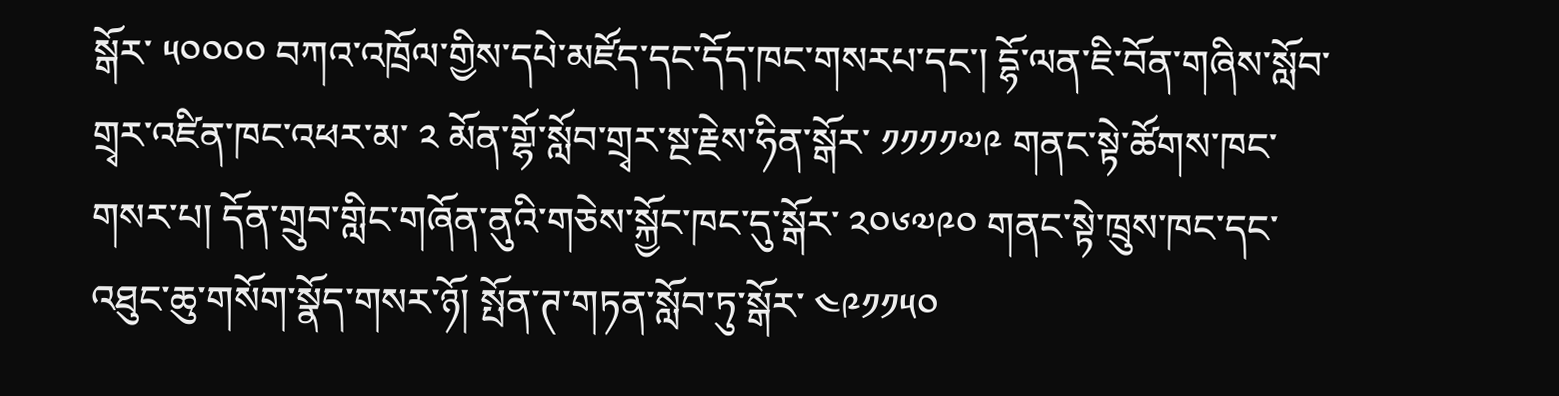སྒོར་ ༥༠༠༠༠ བཀའ་འཁྲོལ་གྱིས་དཔེ་མཛོད་དང་དོད་ཁང་གསརཔ་དང་། དྷོ་ལན་ཇི་བོན་གཞིས་སློབ་གྲྭར་འཛིན་ཁང་འཕར་མ་ ༢ མོན་གྷོ་སློབ་གྲྭར་སྔ་རྗེས་ཧིན་སྒོར་ ༡༡༡༡༧༩ གནང་སྟེ་ཚོགས་ཁང་གསར་པ། དོན་གྲུབ་གླིང་གཞོན་ནུའི་གཅེས་སྐྱོང་ཁང་དུ་སྒོར་ ༢༠༦༧༩༠ གནང་སྟེ་ཁྲུས་ཁང་དང་འཐུང་ཆུ་གསོག་སྣོད་གསར་ཉོ། སྤོན་ཊ་གཏན་སློབ་ཏུ་སྒོར་ ༤༩༡༡༥༠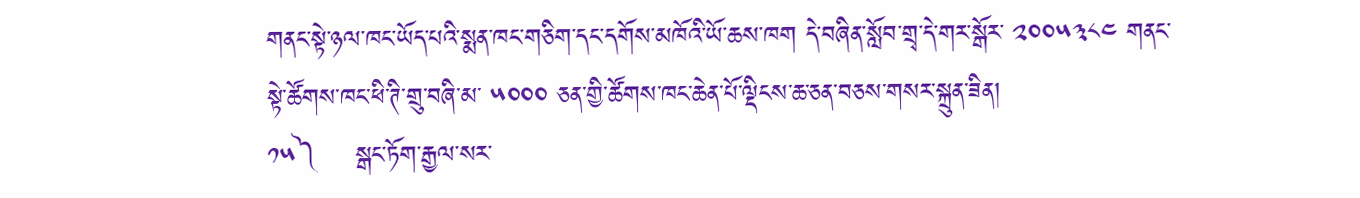གནང་སྟེ་ཉལ་ཁང་ཡོད་པའི་སྨན་ཁང་གཅིག་དང་དགོས་མཁོའི་ཡོ་ཆས་ཁག དེ་བཞིན་སློབ་གྲྭ་དེ་གར་སྒོར་ ༢༠༠༥༣༨༤ གནང་སྟེ་ཚོགས་ཁང་ཕི་ཊི་གྲུ་བཞི་མ་ ༥༠༠༠ ཅན་གྱི་ཚོགས་ཁང་ཆེན་པོ་ལྡིངས་ཆ་ཅན་བཅས་གསར་སྐྲུན་ཟིན།
༡༥༽    སྒང་ཏོག་རྒྱལ་སར་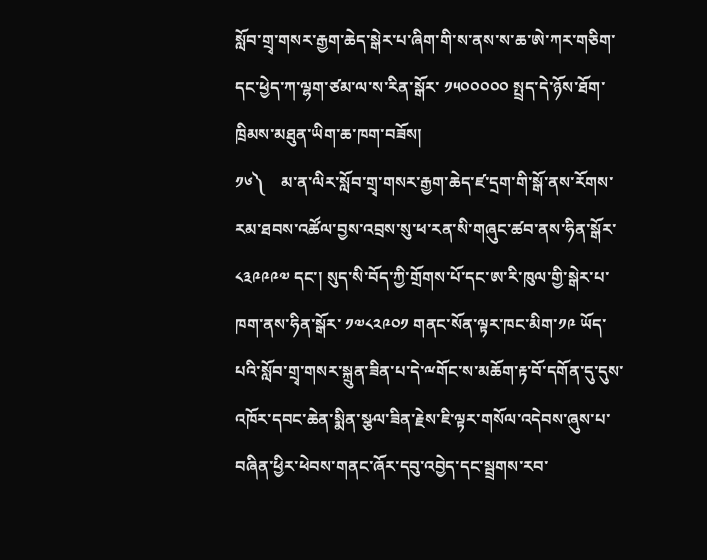སློབ་གྲྭ་གསར་རྒྱག་ཆེད་སྒེར་པ་ཞིག་གི་ས་ནས་ས་ཆ་ཨེ་ཀར་གཅིག་དང་ཕྱེད་ཀ་ལྷག་ཙམ་ལ་ས་རིན་སྒོར་ ༡༥༠༠༠༠༠ སྤྲད་དེ་ཉོས་ཐོག་ཁྲིམས་མཐུན་ཡིག་ཆ་ཁག་བཟོས།
༡༦༽    མ་ན་ལིར་སློབ་གྲྭ་གསར་རྒྱག་ཆེད་ཛ་དྲག་གི་སྒོ་ནས་རོགས་རམ་ཐབས་འཚོལ་བྱས་འབྲས་སུ་ཕ་རན་སི་གཞུང་ཚབ་ནས་ཧིན་སྒོར་ ༨༣༩༩༩༧ དང་། སུད་སི་བོད་ཀྱི་གྲོགས་པོ་དང་ཨ་རི་ཁུལ་གྱི་སྒེར་པ་ཁག་ནས་ཧིན་སྒོར་ ༡༧༨༢༩༠༡ གནང་སོན་ལྟར་ཁང་མིག་༡༩ ཡོད་པའི་སློབ་གྲྭ་གསར་སྐྲུན་ཟིན་པ་དེ་ྋགོང་ས་མཆོག་རྟ་བོ་དགོན་དུ་དུས་འཁོར་དབང་ཆེན་སྨིན་སྩལ་ཟིན་རྗེས་ཇི་ལྟར་གསོལ་འདེབས་ཞུས་པ་བཞིན་ཕྱིར་ཕེབས་གནང་ཞོར་དབུ་འབྱེད་དང་སྦྲགས་རབ་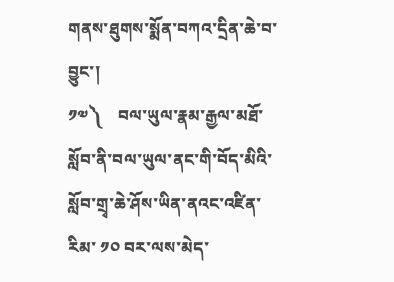གནས་ཐུགས་སྨོན་བཀའ་དྲིན་ཆེ་བ་བྱུང་།
༡༧༽    བལ་ཡུལ་རྣམ་རྒྱལ་མཐོ་སློབ་ནི་བལ་ཡུལ་ནང་གི་བོད་མིའི་སློབ་གྲྭ་ཆེ་ཤོས་ཡིན་ནའང་འཛིན་རིམ་ ༡༠ བར་ལས་མེད་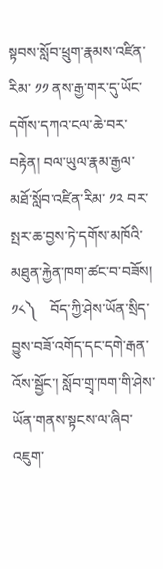སྟབས་སློབ་ཕྲུག་རྣམས་འཛིན་རིམ་ ༡༡ ནས་རྒྱ་གར་དུ་ཡོང་དགོས་དཀའ་ངལ་ཆེ་བར་བརྟེན། བལ་ཡུལ་རྣམ་རྒྱལ་མཐོ་སློབ་འཛིན་རིམ་ ༡༢ བར་སྤར་ཆ་བྱས་ཏེ་དགོས་མཁོའི་མཐུན་རྐྱེན་ཁག་ཚང་བ་བཟོས།
༡༨༽    བོད་ཀྱི་ཤེས་ཡོན་སྲིད་བྱུས་བཟོ་འགོད་དང་དགེ་རྒན་འོས་སྦྱོང་། སློབ་གྲྭ་ཁག་གི་ཤེས་ཡོན་གནས་སྟངས་ལ་ཞིབ་འཇུག་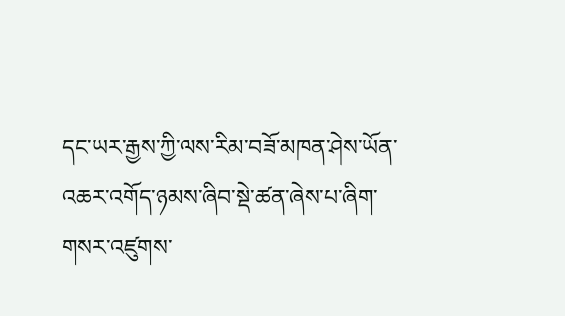དང་ཡར་རྒྱས་ཀྱི་ལས་རིམ་བཟོ་མཁན་ཤེས་ཡོན་འཆར་འགོད་ཉམས་ཞིབ་སྡེ་ཚན་ཞེས་པ་ཞིག་གསར་འཛུགས་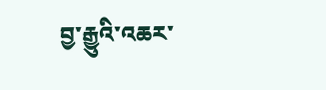བྱ་རྒྱུའི་འཆར་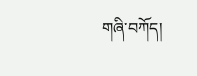གཞི་བཀོད།